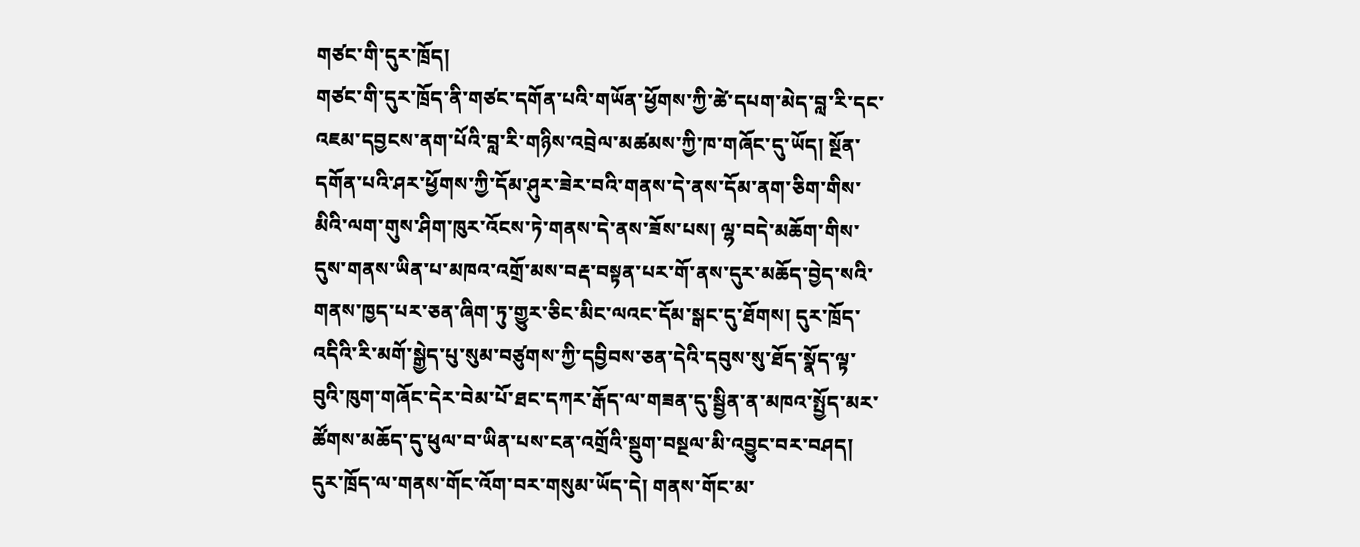གཙང་གི་དུར་ཁྲོད།
གཙང་གི་དུར་ཁྲོད་ནི་གཙང་དགོན་པའི་གཡོན་ཕྱོགས་ཀྱི་ཚེ་དཔག་མེད་བླ་རི་དང་འཇམ་དབྱངས་ནག་པོའི་བླ་རི་གཉིས་འབྲེལ་མཚམས་ཀྱི་ཁ་གཞོང་དུ་ཡོད། སྔོན་དགོན་པའི་ཤར་ཕྱོགས་ཀྱི་དོམ་ཤུར་ཟེར་བའི་གནས་དེ་ནས་དོམ་ནག་ཅིག་གིས་མིའི་ལག་གུས་ཤིག་ཁུར་འོངས་ཏེ་གནས་དེ་ནས་ཟོས་པས། ལྷ་བདེ་མཆོག་གིས་དུས་གནས་ཡིན་པ་མཁའ་འགྲོ་མས་བརྡ་བསྟན་པར་གོ་ནས་དུར་མཆོད་བྱེད་སའི་གནས་ཁྱད་པར་ཅན་ཞིག་ཏུ་གྱུར་ཅིང་མིང་ལའང་དོམ་སྒང་དུ་ཐོགས། དུར་ཁྲོད་འདིའི་རི་མགོ་སྒྱེད་པུ་སུམ་བཙུགས་ཀྱི་དབྱིབས་ཅན་དེའི་དབུས་སུ་ཐོད་སྣོད་ལྟ་བུའི་ཁུག་གཞོང་དེར་བེམ་པོ་ཐང་དཀར་རྒོད་ལ་གཟན་དུ་སྦྱིན་ན་མཁའ་སྤྱོད་མར་ཚོགས་མཆོད་དུ་ཕུལ་བ་ཡིན་པས་ངན་འགྲོའི་སྡུག་བསྔལ་མི་འབྱུང་བར་བཤད། དུར་ཁྲོད་ལ་གནས་གོང་འོག་བར་གསུམ་ཡོད་དེ། གནས་གོང་མ་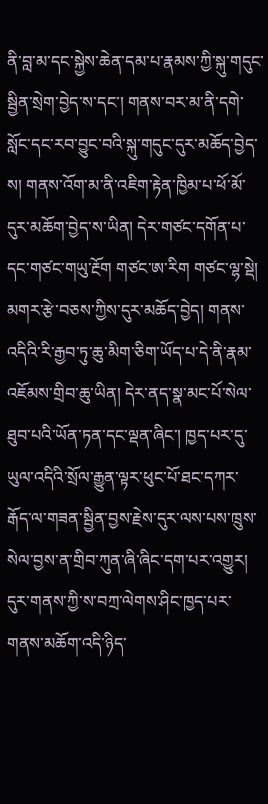ནི་བླ་མ་དང་སྐྱེས་ཆེན་དམ་པ་རྣམས་ཀྱི་སྐུ་གདུང་སྦྱིན་སྲེག་བྱེད་ས་དང་། གནས་བར་མ་ནི་དགེ་སློང་དང་རབ་བྱུང་བའི་སྐུ་གདུང་དུར་མཆོད་བྱེད་ས། གནས་འོག་མ་ནི་འཇིག་རྟེན་ཁྱིམ་པ་ཕོ་མོ་དུར་མཆོག་བྱེད་ས་ཡིན། དེར་གཙང་དགོན་པ་དང་གཙང་གཡུ་རྔོག གཙང་ཨ་རིག གཙང་ལྷ་སྡེ། མགར་རྩེ་བཅས་ཀྱིས་དུར་མཆོད་བྱེད། གནས་འདིའི་རི་རྒྱབ་ཏུ་ཆུ་མིག་ཅིག་ཡོད་པ་དེ་ནི་རྣམ་འཇོམས་གྲིབ་ཆུ་ཡིན། དེར་ནད་སྣ་མང་པོ་སེལ་ཐུབ་པའི་ཡོན་ཏན་དང་ལྡན་ཞིང་། ཁྱད་པར་དུ་ཡུལ་འདིའི་སྲོལ་རྒྱུན་ལྟར་ཕུང་པོ་ཐང་དཀར་རྒོད་ལ་གཟན་སྦྱིན་བྱས་རྗེས་དུར་ལས་པས་ཁྲུས་སེལ་བྱས་ན་གྲིབ་ཀུན་ཞི་ཞིང་དག་པར་འགྱུར། དུར་གནས་ཀྱི་ས་བཀྲ་ལེགས་ཤིང་ཁྱད་པར་གནས་མཆོག་འདི་ཉིད་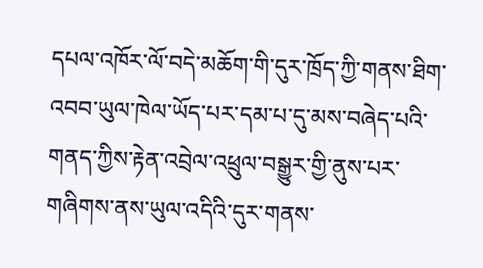དཔལ་འཁོར་ལོ་བདེ་མཆོག་གི་དུར་ཁྲོད་ཀྱི་གནས་ཐིག་འབབ་ཡུལ་ཁེལ་ཡོད་པར་དམ་པ་དུ་མས་བཞེད་པའི་གནད་ཀྱིས་རྟེན་འབྲེལ་འཕྲུལ་བསྒྱུར་གྱི་ནུས་པར་གཞིགས་ནས་ཡུལ་འདིའི་དུར་གནས་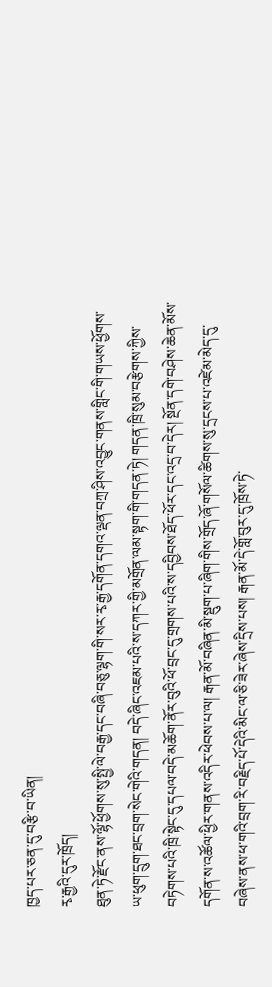ཁྱད་པར་ཅན་དུ་བརྩི་བ་ཡིན།
རྭ་རྒྱའི་དུར་ཁྲོད།
ཐུན་ཏེ་རྫོང་ནས་ལྷོ་ཕྱོགས་སུ་སྤྱི་ལེ་བརྒྱ་དང་བཞི་བཅུ་ལྷག་གི་སར་རྭ་རྒྱ་དགོན་དགའ་ལྡན་བཀྲ་ཤིས་འབྱུང་གནས་གླིང་གི་གཡས་ཕྱོགས་ཡ་ཕུག་དྲུག་ཐང་བྲག་སེང་གེའི་གདན། བདེ་ཞིང་འཇམ་པའི་ས་དཀར་གྱི་མགྲོན་ལམ་སྟག་གི་གདན་ཏེ། གདན་ཁྲི་སུམ་བརྩེགས་ཀྱིས་བཏེགས་པའི་ཁྲི་སྟེང་དུ་དཔལ་བདེ་མཆོག་ནོར་བུའི་ཕོ་བྲང་དུ་གྲགས་པའི་ས་དབྱིབས་ཐོད་ཕོར་དང་འདྲ་བ་དེར། སྔོན་དགེ་བཤེས་ཆེན་མོས་དགོན་ས་འཚོལ་ཕྱིར་གནས་འདིར་ཕེབས་པ་ལ། རྒན་མོ་བཞིན་མི་སྡུག་པ་ཞིག་གིས་གྲོད་ཞོ་གསོལ་ཚིགས་སུ་དྲངས་པ་འཛེམ་མེད་དུ་བཞེས་ནས་ཕ་གའི་བྲག་རི་བརྗིད་པོ་དེའི་མིང་ལ་ཅི་ཟེར་ཞེས་དྲིས་པས། རྒན་མོ་དེ་གློ་བུར་དུ་ཁྲོས་ཏེ་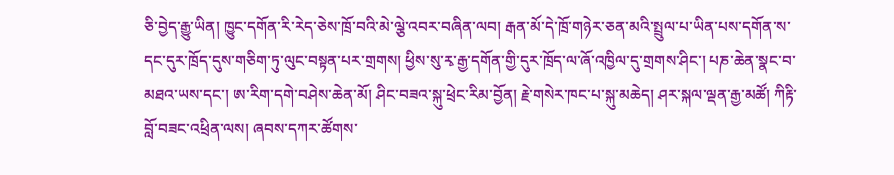ཅི་བྱེད་རྒྱུ་ཡིན། ཁྱུང་དགོན་རི་རེད་ཅེས་ཁྲོ་བའི་མེ་ལྕེ་འབར་བཞིན་ལབ། རྒན་མོ་དེ་ཁྲོ་གཉེར་ཅན་མའི་སྤྲུལ་པ་ཡིན་པས་དགོན་ས་དང་དུར་ཁྲོད་དུས་གཅིག་ཏུ་ལུང་བསྟན་པར་གྲགས། ཕྱིས་སུ་རྭ་རྒྱ་དགོན་གྱི་དུར་ཁྲོད་ལ་ཞོ་འཁྱིལ་དུ་གྲགས་ཤིང་། པཎ་ཆེན་སྣང་བ་མཐའ་ཡས་དང་། ཨ་རིག་དགེ་བཤེས་ཆེན་མོ། ཤིང་བཟའ་སྐུ་ཕྲེང་རིམ་བྱོན། རྗེ་གསེར་ཁང་པ་སྐུ་མཆེད། ཤར་སྐལ་ལྡན་རྒྱ་མཚོ། ཀིརྟི་བློ་བཟང་འཕྲིན་ལས། ཞབས་དཀར་ཚོགས་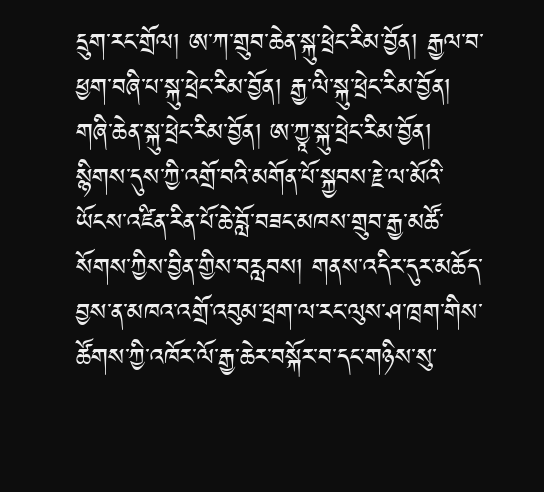དྲུག་རང་གྲོལ། ཨ་ཀ་གྲུབ་ཆེན་སྐུ་ཕྲེང་རིམ་བྱོན། རྒྱལ་བ་ཕྱག་བཞི་པ་སྐུ་ཕྲེང་རིམ་བྱོན། རྒྱ་ལི་སྐུ་ཕྲེང་རིམ་བྱོན། གཞི་ཆེན་སྐུ་ཕྲེང་རིམ་བྱོན། ཨ་ཀྱཱ་སྐུ་ཕྲེང་རིམ་བྱོན། སྙིགས་དུས་ཀྱི་འགྲོ་བའི་མགོན་པོ་སྐྱབས་རྗེ་ལ་མོའི་ཡོངས་འཛིན་རིན་པོ་ཆེ་བློ་བཟང་མཁས་གྲུབ་རྒྱ་མཚོ་སོགས་ཀྱིས་བྱིན་གྱིས་བརླབས། གནས་འདིར་དུར་མཆོད་བྱས་ན་མཁའ་འགྲོ་འབུམ་ཕྲག་ལ་རང་ལུས་ཤ་ཁྲག་གིས་ཚོགས་ཀྱི་འཁོར་ལོ་རྒྱ་ཆེར་བསྐོར་བ་དང་གཉིས་སུ་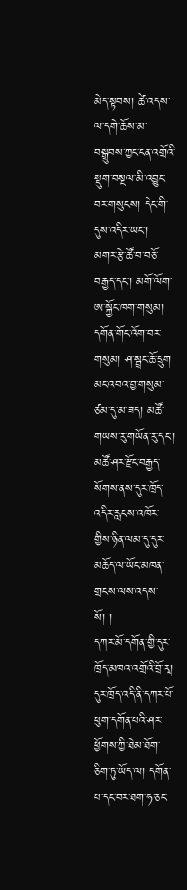མེད་སྟབས། ཚེ་འདས་ལ་དགེ་ཆོས་མ་བསྒྲུབས་ཀྱང་ངན་འགྲོའི་སྡུག་བསྔལ་མི་འབྱུང་བར་གསུངས། དེང་གི་དུས་འདིར་ཡང་། མགར་རྩེ་ཚོ་བ་བཅོ་བརྒྱད་དང་། མགོ་ལོག་ཨ་སྐྱོང་ཁག་གསུམ། དགོན་གོང་འོག་བར་གསུམ། ཤ་སྦྲང་ཆོ་དྲུག མང་འབའ་བྱ་གསུམ་ཙམ་དུ་མ་ཟད། མཚོ་གཡས་རུ་གཡོན་རུ་དང་། མཚོ་ཤར་རྫོང་བརྒྱད་སོགས་ནས་དུར་ཁྲོད་འདིར་རླངས་འཁོར་གྱིས་ཉིན་ལམ་དུ་དུར་མཆོད་ལ་ཡོང་མཁན་གྲངས་ལས་འདས་སོ། །
དཀར་མོ་དགོན་གྱི་དུར་ཁྲོད་མཁའ་འགྲོའི་བྲོ་རྭ།
དུར་ཁྲོད་འདི་ནི་དཀར་པོ་ཕུག་དགོན་པའི་ཤར་ཕྱོགས་ཀྱི་ཐེམ་ཐོག་ཅིག་ཏུ་ཡོད་ལ། དགོན་པ་དང་བར་ཐག་ཧ་ཅང་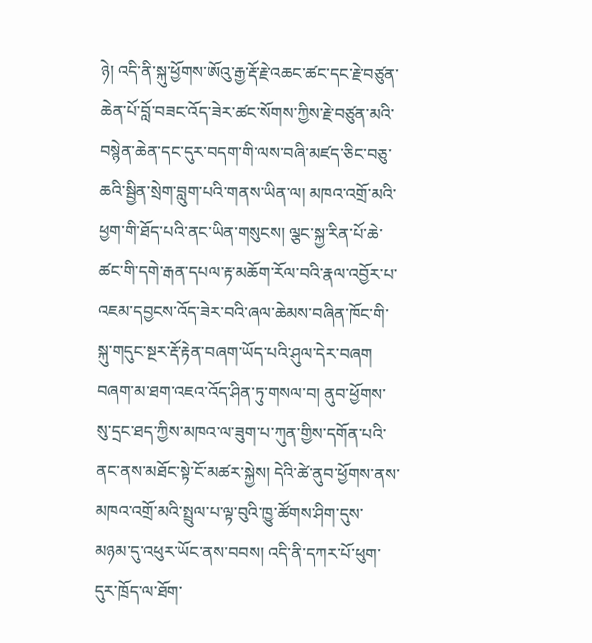ཉེ། འདི་ནི་སྐུ་ཕྱོགས་ཨོའུ་རྒྱ་རྡོ་རྗེ་འཆང་ཚང་དང་རྗེ་བཙུན་ཆེན་པོ་བློ་བཟང་འོད་ཟེར་ཚང་སོགས་ཀྱིས་རྗེ་བཙུན་མའི་བསྙེན་ཆེན་དང་དུར་བདག་གི་ལས་བཞི་མཛད་ཅིང་བཅུ་ཆའི་སྦྱིན་སྲེག་བླུག་པའི་གནས་ཡིན་ལ། མཁའ་འགྲོ་མའི་ཕྱག་གི་ཐོད་པའི་ནང་ཡིན་གསུངས། ལྕང་སྐྱ་རིན་པོ་ཆེ་ཚང་གི་དགེ་རྒན་དཔལ་རྟ་མཆོག་རོལ་བའི་རྣལ་འབྱོར་པ་འཇམ་དབྱངས་འོད་ཟེར་བའི་ཞལ་ཆེམས་བཞིན་ཁོང་གི་སྐུ་གདུང་སྔར་རྡོ་རྟེན་བཞག་ཡོད་པའི་ཤུལ་དེར་བཞག བཞག་མ་ཐག་འཇའ་འོད་ཤིན་ཏུ་གསལ་བ། ནུབ་ཕྱོགས་སུ་དྲང་ཐད་ཀྱིས་མཁའ་ལ་ཟུག་པ་ཀུན་གྱིས་དགོན་པའི་ནང་ནས་མཐོང་སྟེ་ངོ་མཚར་སྐྱེས། དེའི་ཚེ་ནུབ་ཕྱོགས་ནས་མཁའ་འགྲོ་མའི་སྤྲུལ་པ་ལྟ་བུའི་ཁྱུ་ཚོགས་ཤིག་དུས་མཉམ་དུ་འཕུར་ཡོང་ནས་བབས། འདི་ནི་དཀར་པོ་ཕུག་དུར་ཁྲོད་ལ་ཐོག་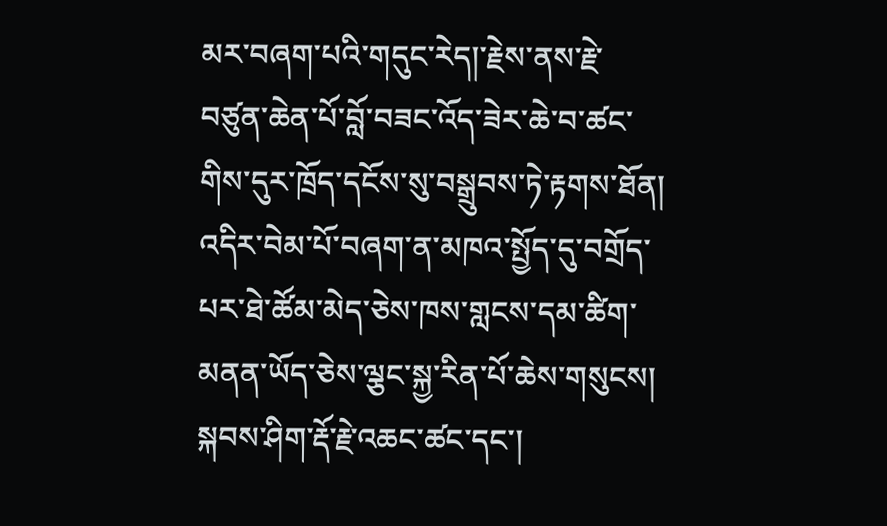མར་བཞག་པའི་གདུང་རེད།་རྗེས་ནས་རྗེ་བཙུན་ཆེན་པོ་བློ་བཟང་འོད་ཟེར་ཆེ་བ་ཚང་གིས་དུར་ཁྲོད་དངོས་སུ་བསྒྲུབས་ཏེ་རྟགས་ཐོན། འདིར་བེམ་པོ་བཞག་ན་མཁའ་སྤྱོད་དུ་བགྲོད་པར་ཐེ་ཚོམ་མེད་ཅེས་ཁས་གླངས་དམ་ཚིག་མནན་ཡོད་ཅེས་ལྕང་སྐྱ་རིན་པོ་ཆེས་གསུངས། སྐབས་ཤིག་རྡོ་རྗེ་འཆང་ཚང་དང་།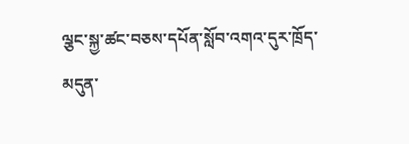ལྕང་སྐྱ་ཚང་བཅས་དཔོན་སློབ་འགའ་དུར་ཁྲོད་མདུན་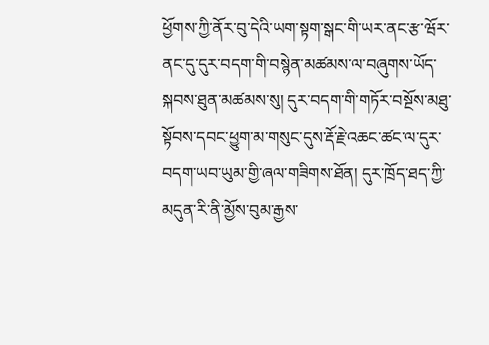ཕྱོགས་ཀྱི་ནོར་བུ་དེའི་ཡག་སྟག་སྒང་གི་ཡར་ནང་རྩ་ཝོར་ནང་དུ་དུར་བདག་གི་བསྙེན་མཚམས་ལ་བཞུགས་ཡོད་སྐབས་ཐུན་མཚམས་སུ། དུར་བདག་གི་གཏོར་བསྔོས་མཐུ་སྟོབས་དབང་ཕྱུག་མ་གསུང་དུས་རྡོ་རྗེ་འཆང་ཚང་ལ་དུར་བདག་ཡབ་ཡུམ་གྱི་ཞལ་གཟིགས་ཐོན། དུར་ཁྲོད་ཐད་ཀྱི་མདུན་རི་ནི་མྱོས་བུམ་རྒྱས་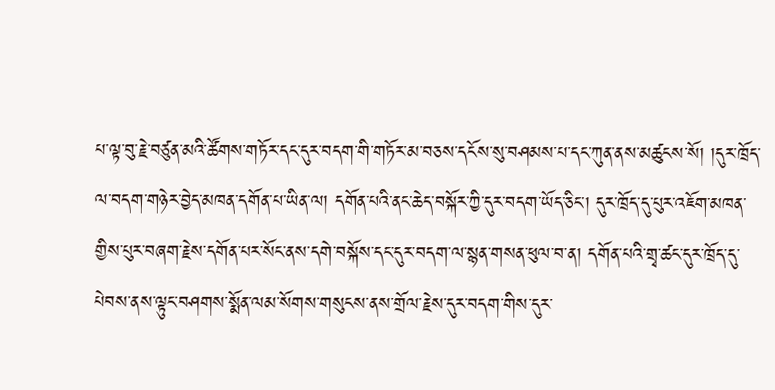པ་ལྟ་བུ་རྗེ་བཙུན་མའི་ཚོགས་གཏོར་དང་དུར་བདག་གི་གཏོར་མ་བཅས་དངོས་སུ་བཤམས་པ་དང་ཀུན་ནས་མཚུངས་སོ། །དུར་ཁྲོད་ལ་བདག་གཉེར་བྱེད་མཁན་དགོན་པ་ཡིན་ལ། དགོན་པའི་ནང་ཆེད་བསྐོར་ཀྱི་དུར་བདག་ཡོད་ཅིང་། དུར་ཁྲོད་དུ་པུར་འཇོག་མཁན་གྱིས་པུར་བཞག་རྗེས་དགོན་པར་སོང་ནས་དགེ་བསྐོས་དང་དུར་བདག་ལ་སྙན་གསན་ཕུལ་བ་ན། དགོན་པའི་གྲྭ་ཚང་དུར་ཁྲོད་དུ་པེབས་ནས་ལྟུང་བཤགས་སྨོན་ལམ་སོགས་གསུངས་ནས་གྲོལ་རྗེས་དུར་བདག་གིས་དུར་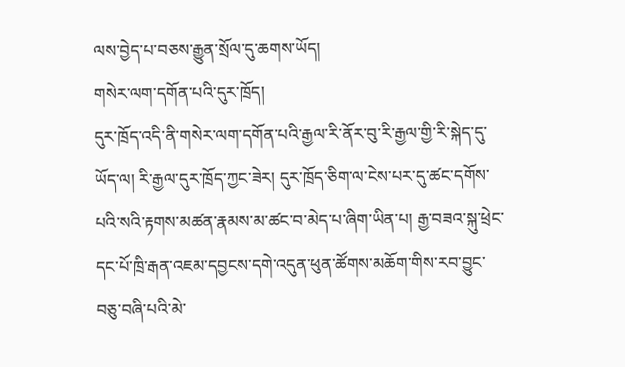ལས་བྱེད་པ་བཅས་རྒྱུན་སྲོལ་དུ་ཆགས་ཡོད།
གསེར་ལག་དགོན་པའི་དུར་ཁྲོད།
དུར་ཁྲོད་འདི་ནི་གསེར་ལག་དགོན་པའི་རྒྱལ་རི་ནོར་བུ་རི་རྒྱལ་གྱི་རི་སྐེད་དུ་ཡོད་ལ། རི་རྒྱལ་དུར་ཁྲོད་ཀྱང་ཟེར། དུར་ཁྲོད་ཅིག་ལ་ངེས་པར་དུ་ཚང་དགོས་པའི་སའི་རྟགས་མཚན་རྣམས་མ་ཚང་བ་མེད་པ་ཞིག་ཡིན་པ། རྒྱ་བཟའ་སྐུ་ཕྲེང་དང་པོ་ཁྲི་རྒན་འཇམ་དབྱངས་དགེ་འདུན་ཕུན་ཚོགས་མཆོག་གིས་རབ་བྱུང་བཅུ་བཞི་པའི་མེ་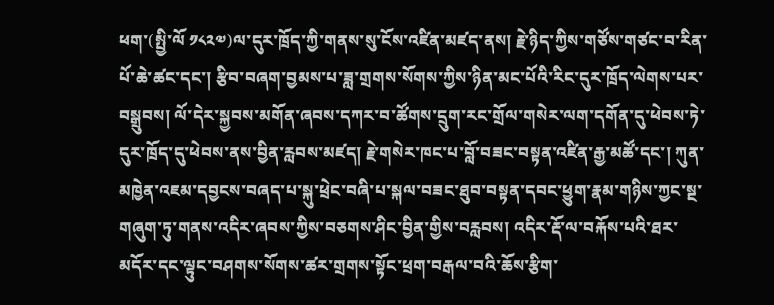ཕག་(སྤྱི་ལོ ༡༨༢༧)ལ་དུར་ཁྲོད་ཀྱི་གནས་སུ་ངོས་འཛིན་མཛད་ནས། རྗེ་ཉིད་ཀྱིས་གཙོས་གཙང་བ་རིན་པོ་ཆེ་ཚང་དང་། རྩིབ་བཞག་བྱམས་པ་ཟླ་གྲགས་སོགས་ཀྱིས་ཉིན་མང་པོའི་རིང་དུར་ཁྲོད་ལེགས་པར་བསྒྲུབས། ལོ་དེར་སྐྱབས་མགོན་ཞབས་དཀར་བ་ཚོགས་དྲུག་རང་གྲོལ་གསེར་ལག་དགོན་དུ་ཕེབས་ཏེ་དུར་ཁྲོད་དུ་ཕེབས་ནས་བྱིན་རླབས་མཛད། རྗེ་གསེར་ཁང་པ་བློ་བཟང་བསྟན་འཛིན་རྒྱ་མཚོ་དང་། ཀུན་མཁྱེན་འཇམ་དབྱངས་བཞད་པ་སྐུ་ཕྲེང་བཞི་པ་སྐལ་བཟང་ཐུབ་བསྟན་དབང་ཕྱུག་རྣམ་གཉིས་ཀྱང་སྔ་གཞུག་ཏུ་གནས་འདིར་ཞབས་ཀྱིས་བཅགས་ཤིང་བྱིན་གྱིས་བརླབས། འདིར་རྡོ་ལ་བརྐོས་པའི་ཐར་མདོར་དང་ལྟུང་བཤགས་སོགས་ཚར་གྲགས་སྟོང་ཕྲག་བརྒལ་བའི་ཆོས་རྩིག་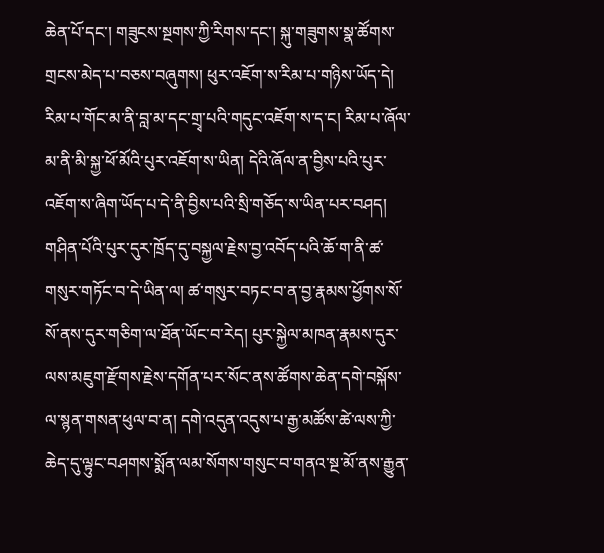ཆེན་པོ་དང་། གཟུངས་སྔགས་ཀྱི་རིགས་དང་། སྐུ་གཟུགས་སྣ་ཚོགས་གྲངས་མེད་པ་བཅས་བཞུགས། ཕུར་འཇོག་ས་རིམ་པ་གཉིས་ཡོད་དེ། རིམ་པ་གོང་མ་ནི་བླ་མ་དང་གྲྭ་པའི་གདུང་འཇོག་ས་ད་ང། རིམ་པ་ཞོལ་མ་ནི་མི་སྐྱ་ཕོ་མོའི་པུར་འཇོག་ས་ཡིན། དེའི་ཞོལ་ན་བྱིས་པའི་པུར་འཇོག་ས་ཞིག་ཡོད་པ་དེ་ནི་བྱིས་པའི་སྲི་གཅོད་ས་ཡིན་པར་བཤད། གཤིན་པོའི་པུར་དུར་ཁྲོད་དུ་བསྐྱལ་རྗེས་བྱ་འབོད་པའི་ཆོ་ག་ནི་ཚ་གསུར་གཏོང་བ་དེ་ཡིན་ལ། ཚ་གསུར་བཏང་བ་ན་བྱ་རྣམས་ཕྱོགས་སོ་སོ་ནས་དུར་གཅིག་ལ་ཐོན་ཡོང་བ་རེད། པུར་སྐྱེལ་མཁན་རྣམས་དུར་ལས་མཇུག་རྫོགས་རྗེས་དགོན་པར་སོང་ནས་ཚོགས་ཆེན་དགེ་བསྐོས་ལ་སྙན་གསན་ཕུལ་བ་ན། དགེ་འདུན་འདུས་པ་རྒྱ་མཚོས་ཚེ་ལས་ཀྱི་ཆེད་དུ་ལྟུང་བཤགས་སྨོན་ལམ་སོགས་གསུང་བ་གནའ་སྔ་མོ་ནས་རྒྱུན་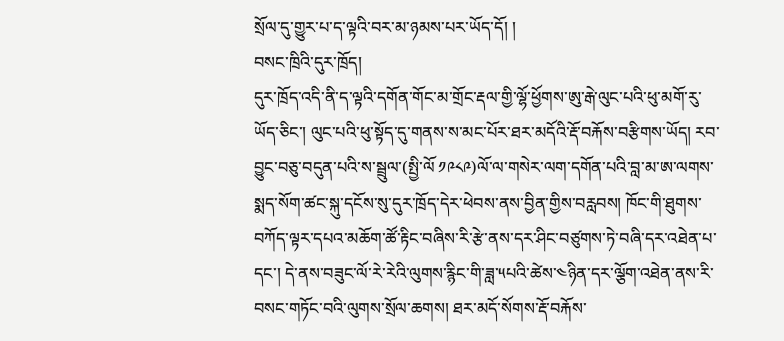སྲོལ་དུ་གྱུར་པ་ད་ལྟའི་བར་མ་ཉམས་པར་ཡོད་དོ། །
བསང་ཁྲིའི་དུར་ཁྲོད།
དུར་ཁྲོད་འདི་ནི་ད་ལྟའི་དགོན་གོང་མ་གྲོང་རྡལ་གྱི་ལྷོ་ཕྱོགས་ཨུ་རྒེ་ལུང་པའི་ཕུ་མགོ་རུ་ཡོད་ཅིང་། ལུང་པའི་ཕུ་སྟོད་དུ་གནས་ས་མང་པོར་ཐར་མདོའི་རྡོ་བརྐོས་བརྩིགས་ཡོད། རབ་བྱུང་བཅུ་བདུན་པའི་ས་སྦྲུལ་(སྤྱི་ལོ ༡༩༨༩)ལོ་ལ་གསེར་ལག་དགོན་པའི་བླ་མ་ཨ་ལགས་སྨད་སོག་ཚང་སྐུ་དངོས་སུ་དུར་ཁྲོད་དེར་ཕེབས་ནས་བྱིན་གྱིས་བརླབས། ཁོང་གི་ཐུགས་བཀོད་ལྟར་དཔའ་མཆོག་ཚོ་རྟིང་བཞིས་རི་རྩེ་ནས་དར་ཤིང་བཙུགས་ཏེ་བཞི་དར་འཐེན་པ་དང་། དེ་ནས་བཟུང་ལོ་རེ་རེའི་ལུགས་རྙིང་གི་ཟླ་༥པའི་ཚེས་༤ཉིན་དར་ལྕོག་འཐེན་ནས་རི་བསང་གཏོང་བའི་ལུགས་སྲོལ་ཆགས། ཐར་མདོ་སོགས་རྡོ་བརྐོས་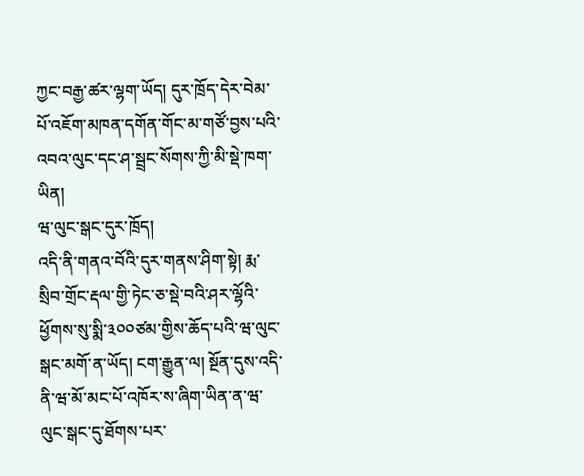ཀྱང་བརྒྱ་ཚར་ལྷག་ཡོད། དུར་ཁྲོད་དེར་བེམ་པོ་འཇོག་མཁན་དགོན་གོང་མ་གཙོ་བྱས་པའི་འབའ་ལུང་དང་ཤ་སྦྲང་སོགས་ཀྱི་མི་སྡེ་ཁག་ཡིན།
ཝ་ལུང་སྒང་དུར་ཁྲོད།
འདི་ནི་གནའ་བོའི་དུར་གནས་ཤིག་སྟེ། རྨ་སྲིབ་གྲོང་རྡལ་གྱི་ཏེང་ཅ་སྡེ་བའི་ཤར་ལྷོའི་ཕྱོགས་སུ་སྨི་༣༠༠ཙམ་གྱིས་ཆོད་པའི་ཝ་ལུང་སྒང་མགོ་ན་ཡོད། ངག་རྒྱུན་ལ། སྔོན་དུས་འདི་ནི་ཝ་མོ་མང་པོ་འཁོར་ས་ཞིག་ཡིན་ན་ཝ་ལུང་སྒང་དུ་ཐོགས་པར་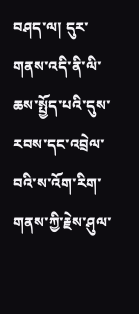བཤད་ལ། དུར་གནས་འདི་ནི་ལི་ཆས་སྤྱོད་པའི་དུས་རབས་དང་འབྲེལ་བའི་ས་འོག་རིག་གནས་ཀྱི་རྗེས་ཤུལ་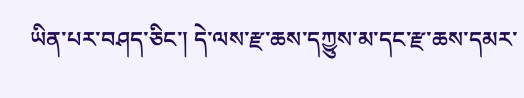ཡིན་པར་བཤད་ཅིང་། དེ་ལས་རྫ་ཆས་དཀྱུས་མ་དང་རྫ་ཆས་དམར་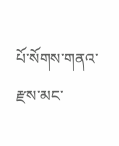པོ་སོགས་གནའ་རྫས་མང་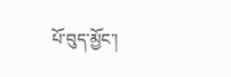པོ་བུད་མྱོང་།